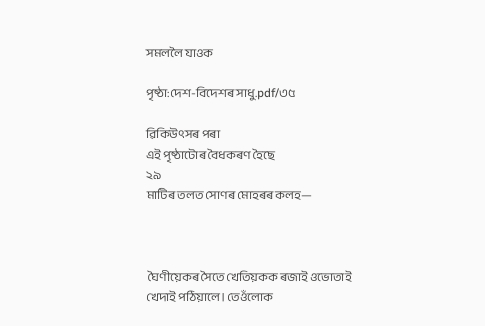সমললৈ যাওক

পৃষ্ঠা:দেশ-বিদেশৰ সাধু.pdf/৩৫

ৱিকিউৎসৰ পৰা
এই পৃষ্ঠাটোৰ বৈধকৰণ হৈছে
২৯
মাটিৰ তলত সোণৰ মোহৰৰ কলহ—



 ঘৈণীয়েকৰ সৈতে খেতিয়কক ৰজাই ওভোতাই খেদাই পঠিয়ালে। তেওঁলোক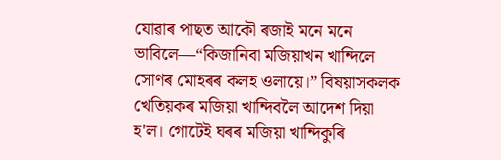যোৱাৰ পাছত আকৌ ৰজাই মনে মনে ভাবিলে—“কিজানিবা মজিয়াখন খান্দিলে সোণৰ মোহৰৰ কলহ ওলায়ে।” বিষয়াসকলক খেতিয়কৰ মজিয়া খান্দিবলৈ আদেশ দিয়া হ'ল। গোটেই ঘৰৰ মজিয়া খান্দিকুৰি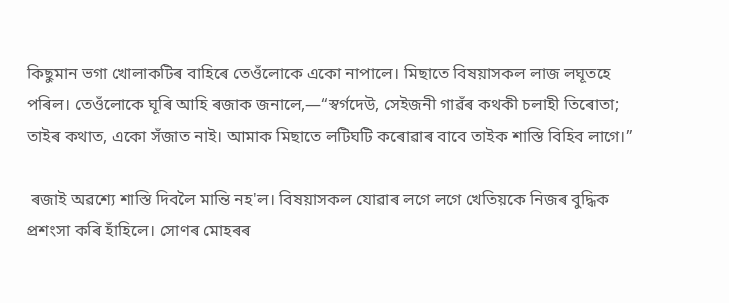কিছুমান ভগা খোলাকটিৰ বাহিৰে তেওঁলোকে একো নাপালে। মিছাতে বিষয়াসকল লাজ লঘূতহে পৰিল। তেওঁলোকে ঘূৰি আহি ৰজাক জনালে,—“স্বৰ্গদেউ, সেইজনী গাৱঁৰ কথকী চলাহী তিৰোতা; তাইৰ কথাত, একো সঁজাত নাই। আমাক মিছাতে লটিঘটি কৰোৱাৰ বাবে তাইক শাস্তি বিহিব লাগে।”

 ৰজাই অৱশ্যে শাস্তি দিবলৈ মান্তি নহ'ল। বিষয়াসকল যোৱাৰ লগে লগে খেতিয়কে নিজৰ বুদ্ধিক প্ৰশংসা কৰি হাঁহিলে। সোণৰ মোহৰৰ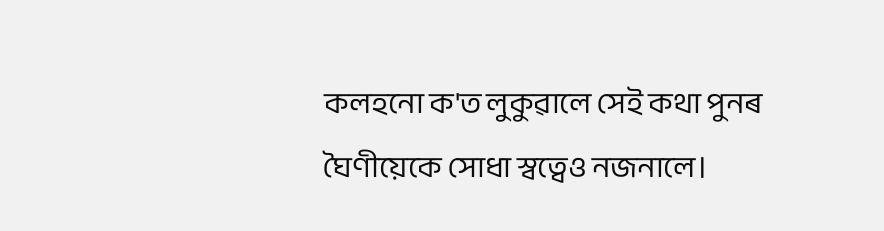কলহনো ক'ত লুকুৱালে সেই কথা পুনৰ ঘৈণীয়েকে সোধা স্বত্বেও নজনালে।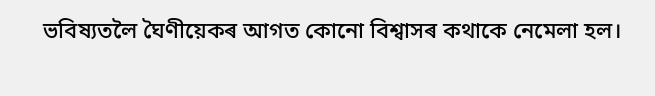ভবিষ্যতলৈ ঘৈণীয়েকৰ আগত কোনো বিশ্বাসৰ কথাকে নেমেলা হল।